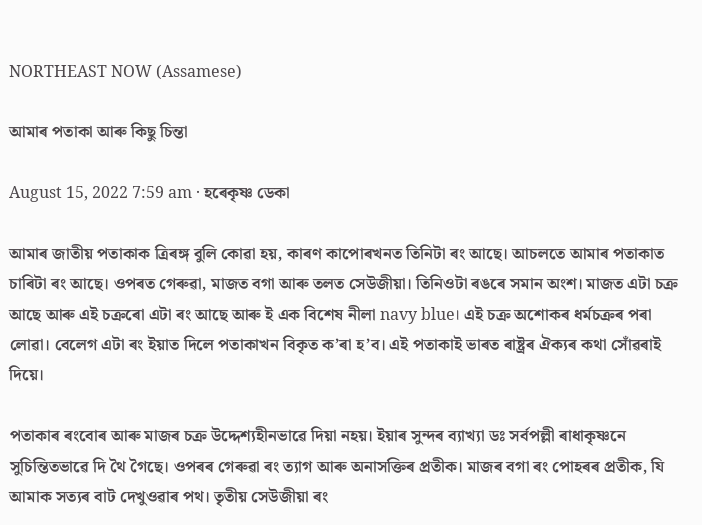NORTHEAST NOW (Assamese)

আমাৰ পতাকা আৰু কিছু চিন্তা

August 15, 2022 7:59 am · হৰেকৃষ্ণ ডেকা

আমাৰ জাতীয় পতাকাক ত্ৰিৰঙ্গ বুলি কোৱা হয়, কাৰণ কাপোৰখনত তিনিটা ৰং আছে। আচলতে আমাৰ পতাকাত চাৰিটা ৰং আছে। ওপৰত গেৰুৱা, মাজত বগা আৰু তলত সেউজীয়া। তিনিওটা ৰঙৰে সমান অংশ। মাজত এটা চক্ৰ আছে আৰু এই চক্ৰৰো এটা ৰং আছে আৰু ই এক বিশেষ নীলা navy blue। এই চক্ৰ অশোকৰ ধৰ্মচক্ৰৰ পৰা লোৱা। বেলেগ এটা ৰং ইয়াত দিলে পতাকাখন বিকৃত ক’ৰা হ’ব। এই পতাকাই ভাৰত ৰাষ্ট্ৰৰ ঐক্যৰ কথা সোঁৱৰাই দিয়ে।

পতাকাৰ ৰংবোৰ আৰু মাজৰ চক্ৰ উদ্দেশ্যহীনভাৱে দিয়া নহয়। ইয়াৰ সুন্দৰ ব্যাখ্যা ডঃ সৰ্বপল্লী ৰাধাকৃষ্ণনে সুচিন্তিতভাৱে দি থৈ গৈছে। ওপৰৰ গেৰুৱা ৰং ত্যাগ আৰু অনাসক্তিৰ প্ৰতীক। মাজৰ বগা ৰং পোহৰৰ প্ৰতীক, যি আমাক সত্যৰ বাট দেখুওৱাৰ পথ। তৃতীয় সেউজীয়া ৰং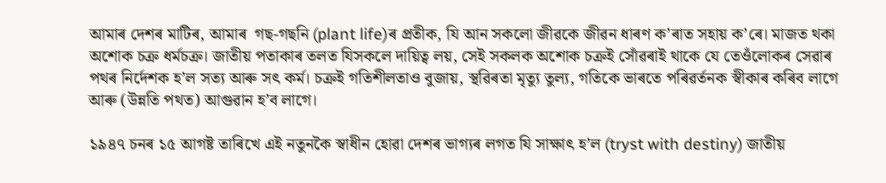আমাৰ দেশৰ মাটিৰ, আমাৰ  গছ-গছনি (plant life)ৰ প্ৰতীক, যি আন সকলো জীৱকে জীৱন ধাৰণ ক’ৰাত সহায় ক’ৰে। মাজত থকা অশোক চক্ৰ ধৰ্মচক্ৰ‌। জাতীয় পতাকাৰ তলত যিসকলে দায়িত্ব লয়, সেই সকলক অশোক চক্ৰই সোঁৱৰাই থাকে যে তেওঁলোকৰ সেৱাৰ পথৰ নিৰ্দেশক হ’ল সত্য আৰু সৎ কৰ্ম। চক্ৰই গতিশীলতাও বুজায়, স্থৱিৰতা মৃত্যু তুল্য, গতিকে ভাৰতে পৰিৱৰ্তনক স্বীকাৰ কৰিব লাগে আৰু (উন্নতি পথত) আগুৱান হ’ব লাগে।

১৯৪৭ চনৰ ১৫ আগষ্ট তাৰিখে এই নতুনকৈ স্বাধীন হোৱা দেশৰ ভাগ্যৰ লগত যি সাক্ষাৎ হ’ল (tryst with destiny) জাতীয়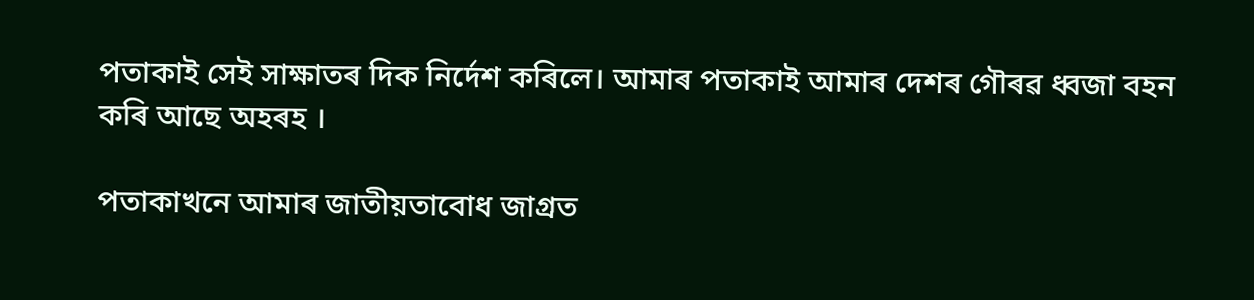পতাকাই সেই সাক্ষাতৰ দিক নিৰ্দেশ কৰিলে। আমাৰ পতাকাই আমাৰ দেশৰ গৌৰৱ ধ্বজা বহন কৰি আছে অহৰহ ।

পতাকাখনে আমাৰ জাতীয়তাবোধ জাগ্ৰত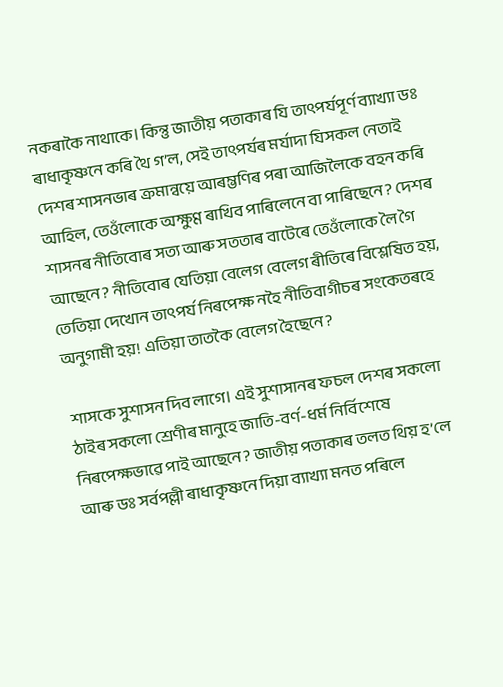নকৰাকৈ নাথাকে। কিন্তু জাতীয় পতাকাৰ যি তাৎপৰ্যপূৰ্ণ ব্যাখ্যা ডঃ ৰাধাকৃষ্ণনে কৰি থৈ গ’ল, সেই তাৎপৰ্যৰ মৰ্যাদা যিসকল নেতাই দেশৰ শাসনভাৰ ক্ৰমান্বয়ে আৰম্ভণিৰ পৰা আজিলৈকে বহন কৰি আহিল, তেওঁলোকে অক্ষুণ্ণ ৰাখিব পাৰিলেনে বা পাৰিছেনে? দেশৰ শাসনৰ নীতিবোৰ সত্য আৰু সততাৰ বাটেৰে তেওঁলোকে লৈ গৈ আছেনে? নীতিবোৰ যেতিয়া বেলেগ বেলেগ ৰীতিৰে বিশ্লেষিত হয়, তেতিয়া দেখোন তাৎপৰ্য নিৰপেক্ষ নহৈ নীতিবাগীচৰ সংকেতৰহে অনুগামী হয়! এতিয়া তাতকৈ বেলেগ হৈছেনে?

 শাসকে সুশাসন দিব লাগে। এই সুশাসানৰ ফচল দেশৰ সকলো ঠাইৰ সকলো শ্ৰেণীৰ মানুহে জাতি-বৰ্ণ-ধৰ্ম নিৰ্বিশেষে নিৰপেক্ষভাৱে পাই আছেনে? জাতীয় পতাকাৰ তলত থিয় হ’লে আৰু ডঃ সৰ্বপল্লী ৰাধাকৃষ্ণনে দিয়া ব্যাখ্যা মনত পৰিলে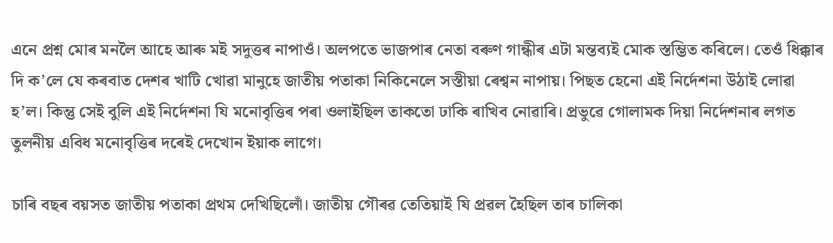এনে প্ৰশ্ন মোৰ মনলৈ আহে আৰু মই সদুত্তৰ নাপাওঁ। অলপতে ভাজপাৰ নেতা বৰুণ গান্ধীৰ এটা মন্তব্যই মোক স্তম্ভিত কৰিলে। তেওঁ ধিক্কাৰ দি ক’লে যে কৰবাত দেশৰ খাটি খোৱা মানুহে জাতীয় পতাকা নিকিনেলে সস্তীয়া ৰেশ্বন নাপায়। পিছত হেনো এই নিৰ্দেশনা উঠাই লোৱা হ’ল। কিন্তু সেই বুলি এই নিৰ্দেশনা যি মনোবৃত্তিৰ পৰা ওলাইছিল তাকতো ঢাকি ৰাখিব নোৱাৰি। প্ৰভুৱে গোলামক দিয়া নিৰ্দেশনাৰ লগত তুলনীয় এবিধ মনোবৃত্তিৰ দৰেই দেখোন ইয়াক লাগে।

চাৰি বছৰ বয়সত জাতীয় পতাকা প্ৰথম দেখিছিলোঁ। জাতীয় গৌৰৱ তেতিয়াই যি প্ৰৱল হৈছিল তাৰ চালিকা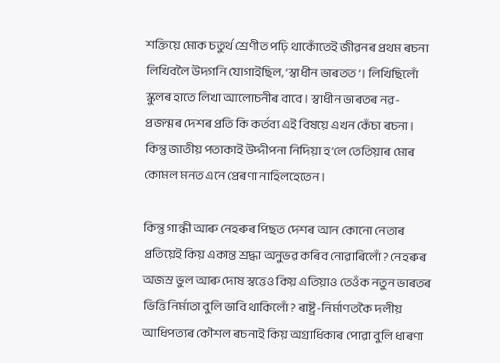শক্তিয়ে মোক চতুৰ্থ শ্ৰেণীত পঢ়ি থাকোঁতেই জীৱনৰ প্ৰথম ৰচনা লিখিবলৈ উদগনি যোগাইছিল, ‘স্বাধীন ভাৰতত’। লিখিছিলোঁ স্কুলৰ হাতে লিখা আলোচনীৰ বাবে। স্বাধীন ভাৰতৰ নৱ-প্ৰজন্মৰ দেশৰ প্ৰতি কি কৰ্তব্য এই বিষয়ে এখন কেঁচা ৰচনা। কিন্তু জাতীয় পতাকাই উদ্দীপনা নিদিয়া হ’লে তেতিয়াৰ মোৰ কোমল মনত এনে প্ৰেৰণা নাহিলহেতেন।

কিন্তু গান্ধী আৰু নেহৰুৰ পিছত দেশৰ আন কোনো নেতাৰ প্ৰতিয়েই কিয় একান্ত শ্ৰদ্ধা অনুভৱ কৰিব নোৱাৰিলোঁ? নেহৰুৰ অজস্ৰ ভুল আৰু দোষ স্বত্তেও কিয় এতিয়াও তেওঁক নতুন ভাৰতৰ ভিত্তি নিৰ্মাতা বুলি ভাবি থাকিলোঁ? ৰাষ্ট্ৰ-নিৰ্মাণতকৈ দলীয় আধিপত্যৰ কৌশল ৰচনাই কিয় অগ্ৰাধিকাৰ পোৱা বুলি ধাৰণা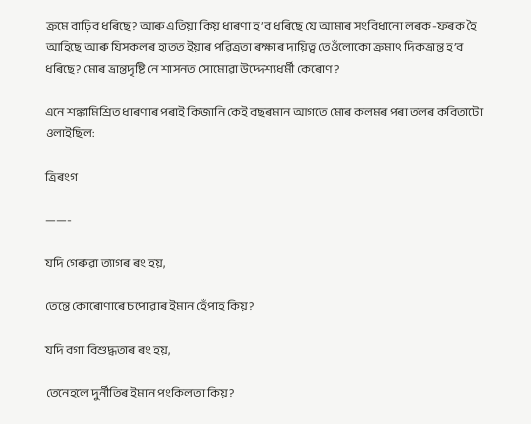ক্ৰমে বাঢ়িব ধৰিছে? আৰু এতিয়া কিয় ধাৰণা হ’ব ধৰিছে যে আমাৰ সংবিধানো লৰক-ফৰক হৈ আহিছে আৰু যিসকলৰ হাতত ইয়াৰ পৱিত্ৰতা ৰক্ষাৰ দায়িত্ব তেওঁলোকো ক্ৰমাৎ দিকভ্ৰান্ত হ’ব ধৰিছে? মোৰ ভ্ৰান্তদৃষ্টি নে শাসনত সোমোৱা উদ্দেশ্যধৰ্মী কেৰোণ?

এনে শঙ্কামিশ্ৰিত ধাৰণাৰ পৰাই কিজানি কেই বছৰমান আগতে মোৰ কলমৰ পৰা তলৰ কবিতাটো ওলাইছিল:

ত্ৰিৰংগ

——-

যদি গেৰুৱা ত্যাগৰ ৰং হয়,

তেন্তে কোৰোণাৰে চপোৱাৰ ইমান হেঁপাহ কিয়?

যদি বগা বিশুদ্ধতাৰ ৰং হয়,

তেনেহলে দুৰ্নীতিৰ ইমান পংকিলতা কিয়?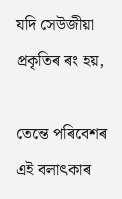যদি সেউজীয়া প্ৰকৃতিৰ ৰং হয়,

তেন্তে পৰিবেশৰ এই বলাৎকাৰ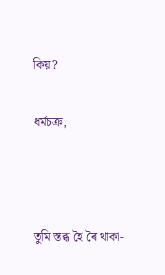কিয়?

ধৰ্মচক্ৰ,



তুমি স্তব্ধ হৈ ৰৈ থাকা-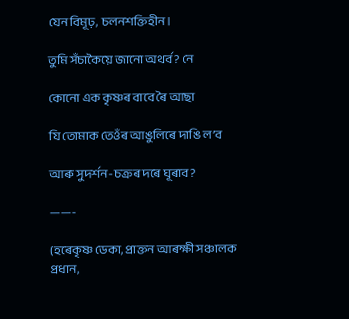যেন বিমূঢ়, চলনশক্তিহীন।

তুমি সঁচাকৈয়ে জানো অথৰ্ব? নে

কোনো এক কৃষ্ণৰ বাবে ৰৈ আছা

যি তোমাক তেওঁৰ আঙুলিৰে দাঙি ল’ব

আৰু সুদৰ্শন-চক্ৰৰ দৰে ঘূৰাব?

——-

(হৰেকৃষ্ণ ডেকা, প্ৰাক্তন আৰক্ষী সঞ্চালক প্ৰধান,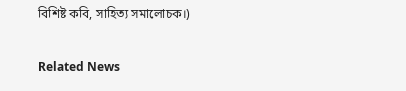বিশিষ্ট কবি, সাহিত্য সমালোচক।)

Related News